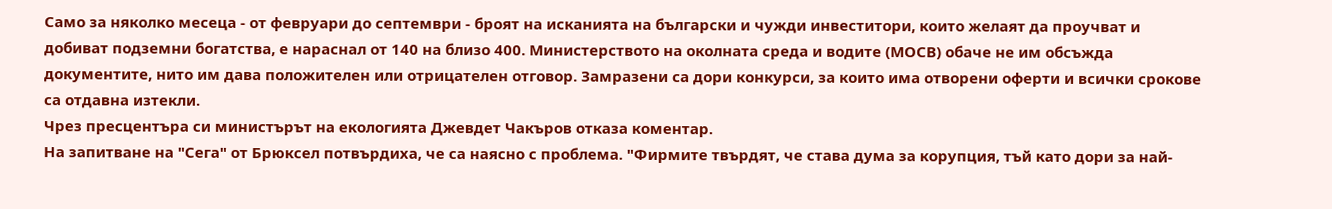Само за няколко месеца - от февруари до септември - броят на исканията на български и чужди инвеститори, които желаят да проучват и добиват подземни богатства, е нараснал от 140 на близо 400. Министерството на околната среда и водите (МОСВ) обаче не им обсъжда документите, нито им дава положителен или отрицателен отговор. Замразени са дори конкурси, за които има отворени оферти и всички срокове са отдавна изтекли.
Чрез пресцентъра си министърът на екологията Джевдет Чакъров отказа коментар.
На запитване на "Сега" от Брюксел потвърдиха, че са наясно с проблема. "Фирмите твърдят, че става дума за корупция, тъй като дори за най-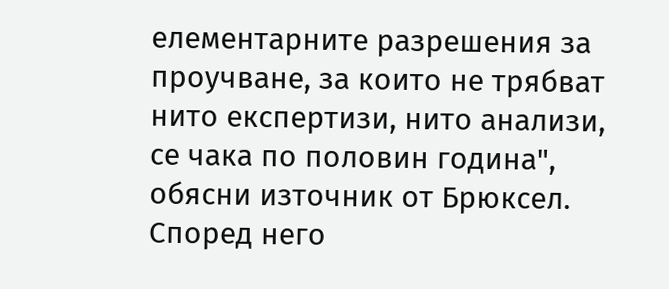елементарните разрешения за проучване, за които не трябват нито експертизи, нито анализи, се чака по половин година", обясни източник от Брюксел. Според него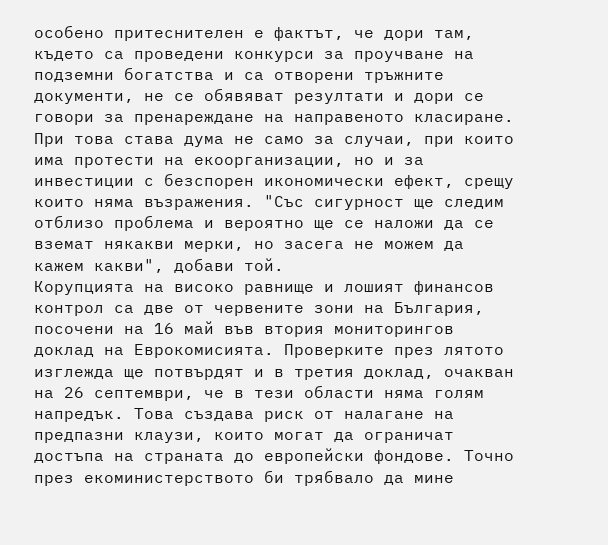особено притеснителен е фактът, че дори там, където са проведени конкурси за проучване на подземни богатства и са отворени тръжните документи, не се обявяват резултати и дори се говори за пренареждане на направеното класиране. При това става дума не само за случаи, при които има протести на екоорганизации, но и за инвестиции с безспорен икономически ефект, срещу които няма възражения. "Със сигурност ще следим отблизо проблема и вероятно ще се наложи да се вземат някакви мерки, но засега не можем да кажем какви", добави той.
Корупцията на високо равнище и лошият финансов контрол са две от червените зони на България, посочени на 16 май във втория мониторингов доклад на Еврокомисията. Проверките през лятото изглежда ще потвърдят и в третия доклад, очакван на 26 септември, че в тези области няма голям напредък. Това създава риск от налагане на предпазни клаузи, които могат да ограничат достъпа на страната до европейски фондове. Точно през екоминистерството би трябвало да мине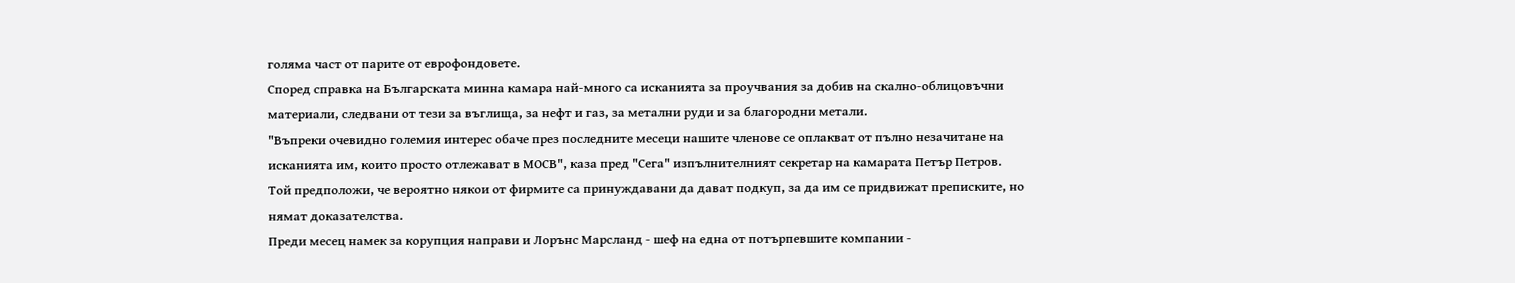голяма част от парите от еврофондовете.
Според справка на Българската минна камара най-много са исканията за проучвания за добив на скално-облицовъчни материали, следвани от тези за въглища, за нефт и газ, за метални руди и за благородни метали.
"Въпреки очевидно големия интерес обаче през последните месеци нашите членове се оплакват от пълно незачитане на исканията им, които просто отлежават в МОСВ", каза пред "Сега" изпълнителният секретар на камарата Петър Петров. Той предположи, че вероятно някои от фирмите са принуждавани да дават подкуп, за да им се придвижат преписките, но нямат доказателства.
Преди месец намек за корупция направи и Лорънс Марсланд - шеф на една от потърпевшите компании -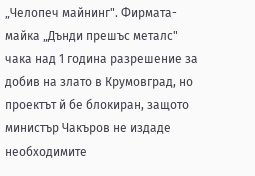„Челопеч майнинг". Фирмата-майка „Дънди прешъс металс" чака над 1 година разрешение за добив на злато в Крумовград, но проектът й бе блокиран, защото министър Чакъров не издаде необходимите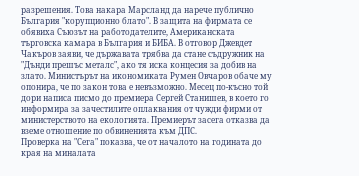разрешения. Това накара Марсланд да нарече публично България "корупционно блато". В защита на фирмата се обявиха Съюзът на работодателите, Американската търговска камара в България и БИБА. В отговор Джевдет Чакъров заяви, че държавата трябва да стане съдружник на "Дънди прешъс металс", ако тя иска концесия за добив на злато. Министърът на икономиката Румен Овчаров обаче му опонира, че по закон това е невъзможно. Месец по-късно той дори написа писмо до премиера Сергей Станишев, в което го информира за зачестилите оплаквания от чужди фирми от министерството на екологията. Премиерът засега отказва да вземе отношение по обвиненията към ДПС.
Проверка на "Сега" показва, че от началото на годината до края на миналата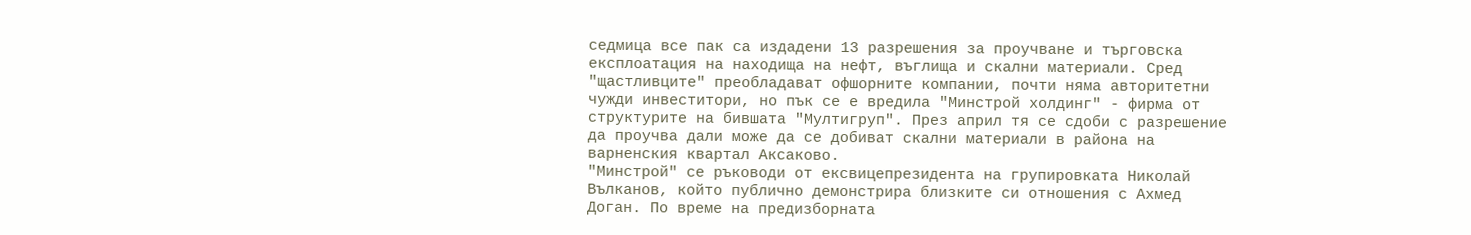седмица все пак са издадени 13 разрешения за проучване и търговска експлоатация на находища на нефт, въглища и скални материали. Сред "щастливците" преобладават офшорните компании, почти няма авторитетни чужди инвеститори, но пък се е вредила "Минстрой холдинг" - фирма от структурите на бившата "Мултигруп". През април тя се сдоби с разрешение да проучва дали може да се добиват скални материали в района на варненския квартал Аксаково.
"Минстрой" се ръководи от ексвицепрезидента на групировката Николай Вълканов, който публично демонстрира близките си отношения с Ахмед Доган. По време на предизборната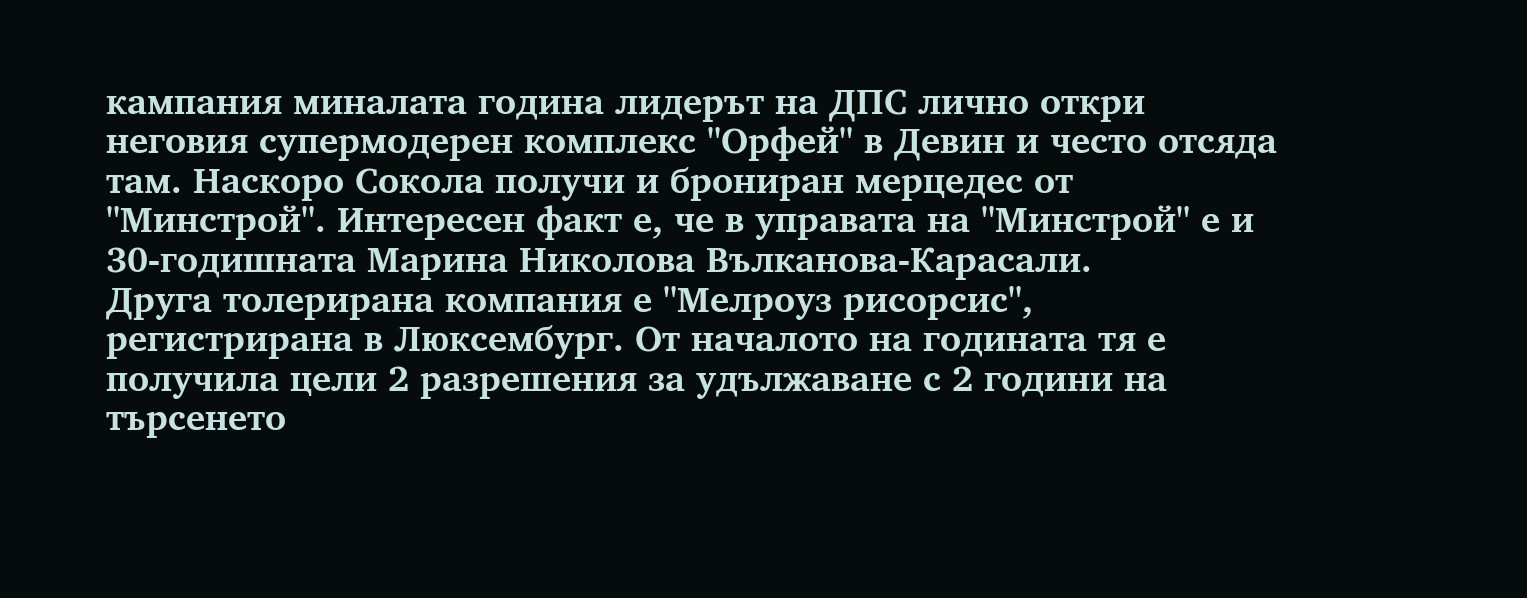кампания миналата година лидерът на ДПС лично откри неговия супермодерен комплекс "Орфей" в Девин и често отсяда там. Наскоро Сокола получи и брониран мерцедес от "Минстрой". Интересен факт е, че в управата на "Минстрой" е и 30-годишната Марина Николова Вълканова-Карасали.
Друга толерирана компания е "Мелроуз рисорсис", регистрирана в Люксембург. От началото на годината тя е получила цели 2 разрешения за удължаване с 2 години на търсенето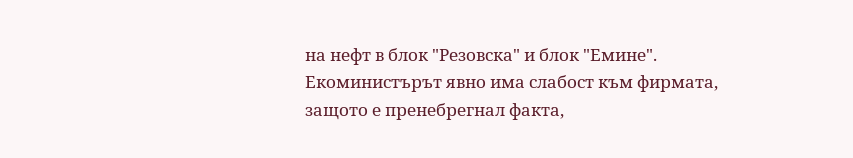на нефт в блок "Резовска" и блок "Емине". Екоминистърът явно има слабост към фирмата, защото е пренебрегнал факта,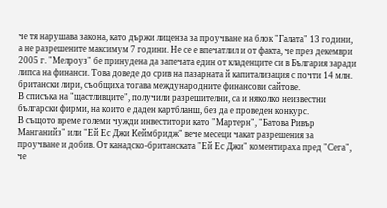че тя нарушава закона, като държи лиценза за проучване на блок "Галата" 13 години, а не разрешените максимум 7 години. Не се е впечатлил и от факта, че през декември 2005 г. "Мелроуз" бе принудена да запечата един от кладенците си в България заради липса на финанси. Това доведе до срив на пазарната й капитализация с почти 14 млн. британски лири, съобщиха тогава международните финансови сайтове.
В списъка на "щастливците", получили разрешителни, са и няколко неизвестни български фирми, на които е даден картбланш, без да е проведен конкурс.
В същото време големи чужди инвеститори като "Мартерн", "Батова Ривър Манганийз" или "Ей Ес Джи Кеймбридж" вече месеци чакат разрешения за проучване и добив. От канадско-британската "Ей Ес Джи" коментираха пред "Сега", че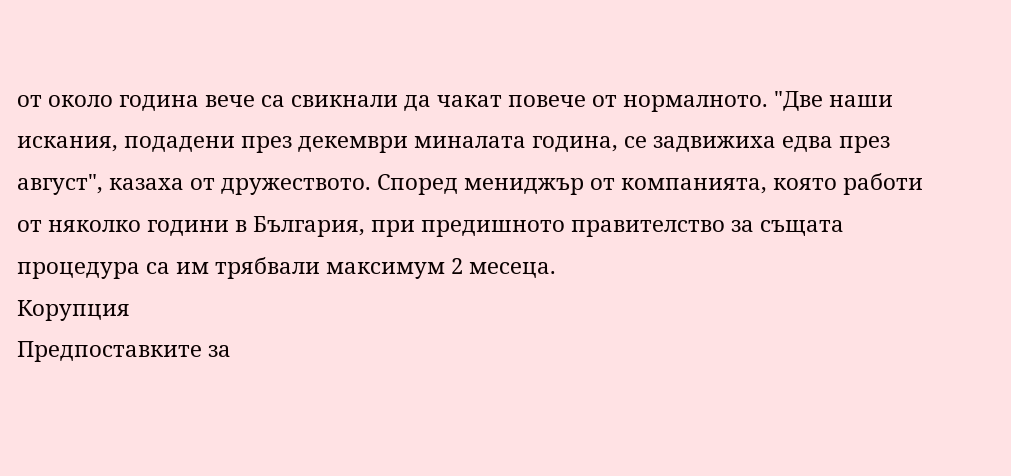от около година вече са свикнали да чакат повече от нормалното. "Две наши искания, подадени през декември миналата година, се задвижиха едва през август", казаха от дружеството. Според мениджър от компанията, която работи от няколко години в България, при предишното правителство за същата процедура са им трябвали максимум 2 месеца.
Корупция
Предпоставките за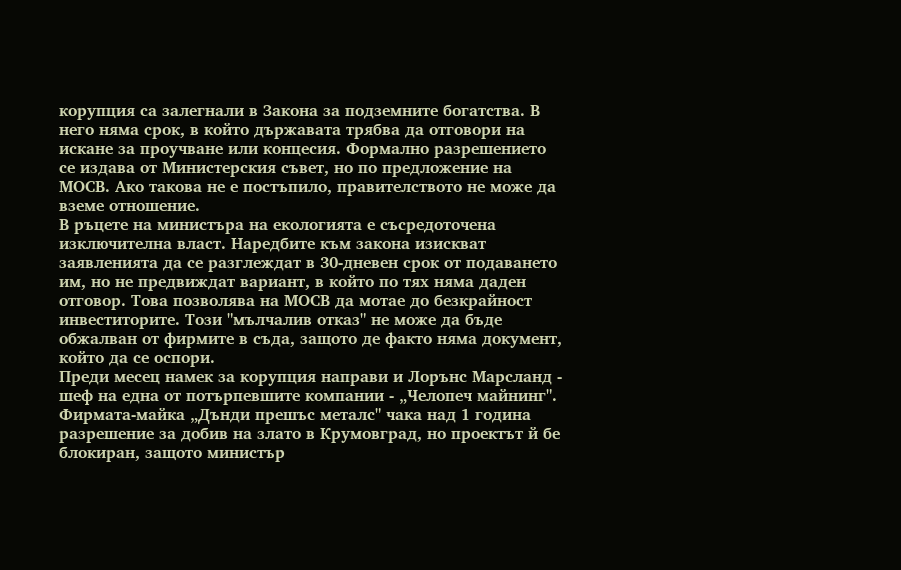корупция са залегнали в Закона за подземните богатства. В него няма срок, в който държавата трябва да отговори на искане за проучване или концесия. Формално разрешението се издава от Министерския съвет, но по предложение на МОСВ. Ако такова не е постъпило, правителството не може да вземе отношение.
В ръцете на министъра на екологията е съсредоточена изключителна власт. Наредбите към закона изискват заявленията да се разглеждат в 30-дневен срок от подаването им, но не предвиждат вариант, в който по тях няма даден отговор. Това позволява на МОСВ да мотае до безкрайност инвеститорите. Този "мълчалив отказ" не може да бъде обжалван от фирмите в съда, защото де факто няма документ, който да се оспори.
Преди месец намек за корупция направи и Лорънс Марсланд - шеф на една от потърпевшите компании - „Челопеч майнинг". Фирмата-майка „Дънди прешъс металс" чака над 1 година разрешение за добив на злато в Крумовград, но проектът й бе блокиран, защото министър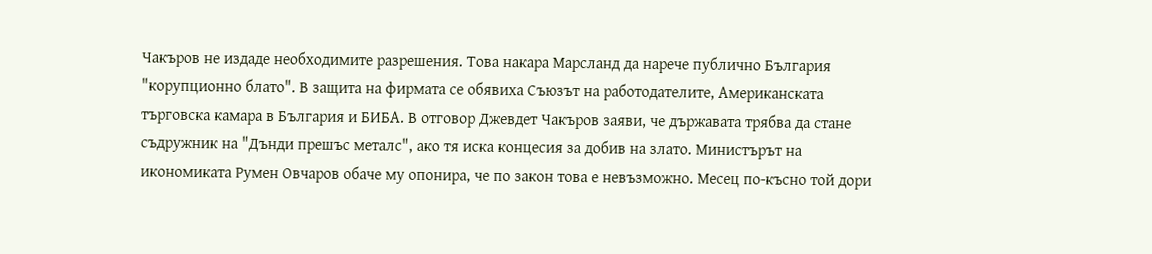Чакъров не издаде необходимите разрешения. Това накара Марсланд да нарече публично България "корупционно блато". В защита на фирмата се обявиха Съюзът на работодателите, Американската търговска камара в България и БИБА. В отговор Джевдет Чакъров заяви, че държавата трябва да стане съдружник на "Дънди прешъс металс", ако тя иска концесия за добив на злато. Министърът на икономиката Румен Овчаров обаче му опонира, че по закон това е невъзможно. Месец по-късно той дори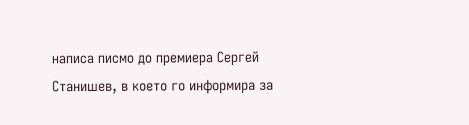написа писмо до премиера Сергей Станишев, в което го информира за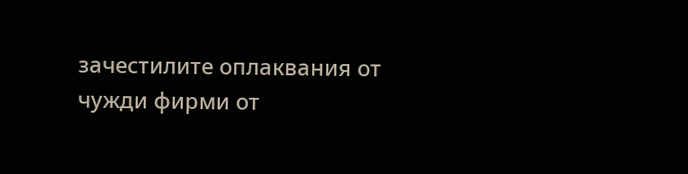зачестилите оплаквания от чужди фирми от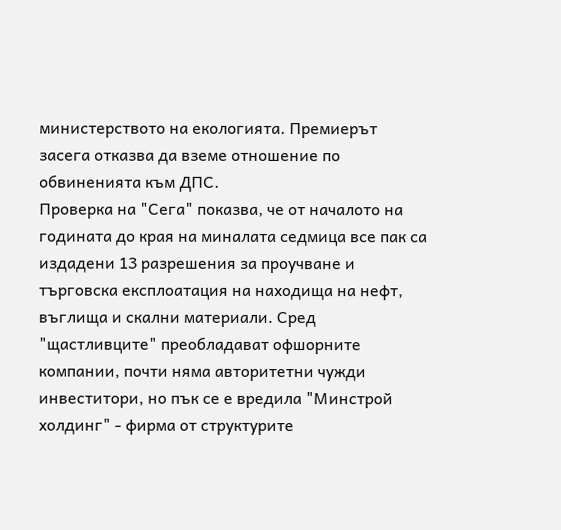министерството на екологията. Премиерът засега отказва да вземе отношение по обвиненията към ДПС.
Проверка на "Сега" показва, че от началото на годината до края на миналата седмица все пак са издадени 13 разрешения за проучване и търговска експлоатация на находища на нефт, въглища и скални материали. Сред "щастливците" преобладават офшорните компании, почти няма авторитетни чужди инвеститори, но пък се е вредила "Минстрой холдинг" - фирма от структурите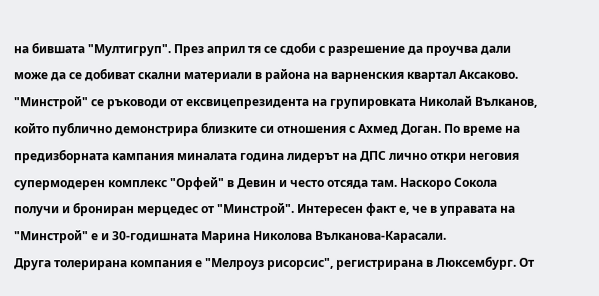на бившата "Мултигруп". През април тя се сдоби с разрешение да проучва дали може да се добиват скални материали в района на варненския квартал Аксаково.
"Минстрой" се ръководи от ексвицепрезидента на групировката Николай Вълканов, който публично демонстрира близките си отношения с Ахмед Доган. По време на предизборната кампания миналата година лидерът на ДПС лично откри неговия супермодерен комплекс "Орфей" в Девин и често отсяда там. Наскоро Сокола получи и брониран мерцедес от "Минстрой". Интересен факт е, че в управата на "Минстрой" е и 30-годишната Марина Николова Вълканова-Карасали.
Друга толерирана компания е "Мелроуз рисорсис", регистрирана в Люксембург. От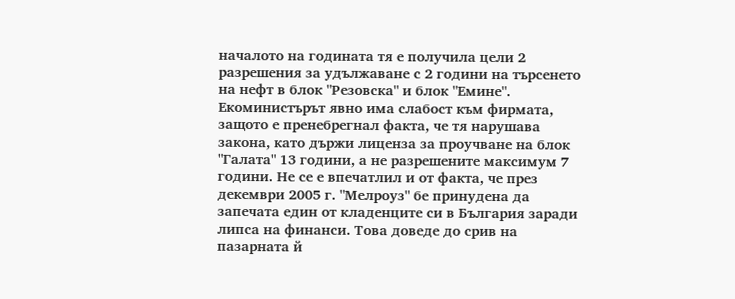началото на годината тя е получила цели 2 разрешения за удължаване с 2 години на търсенето на нефт в блок "Резовска" и блок "Емине". Екоминистърът явно има слабост към фирмата, защото е пренебрегнал факта, че тя нарушава закона, като държи лиценза за проучване на блок "Галата" 13 години, а не разрешените максимум 7 години. Не се е впечатлил и от факта, че през декември 2005 г. "Мелроуз" бе принудена да запечата един от кладенците си в България заради липса на финанси. Това доведе до срив на пазарната й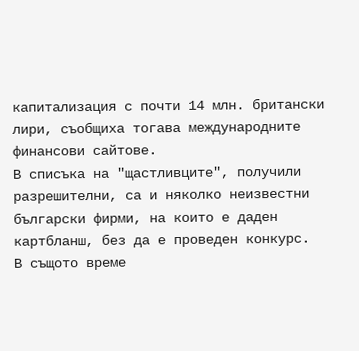капитализация с почти 14 млн. британски лири, съобщиха тогава международните финансови сайтове.
В списъка на "щастливците", получили разрешителни, са и няколко неизвестни български фирми, на които е даден картбланш, без да е проведен конкурс.
В същото време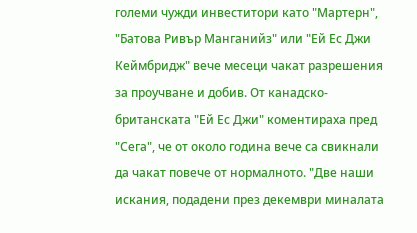големи чужди инвеститори като "Мартерн", "Батова Ривър Манганийз" или "Ей Ес Джи Кеймбридж" вече месеци чакат разрешения за проучване и добив. От канадско-британската "Ей Ес Джи" коментираха пред "Сега", че от около година вече са свикнали да чакат повече от нормалното. "Две наши искания, подадени през декември миналата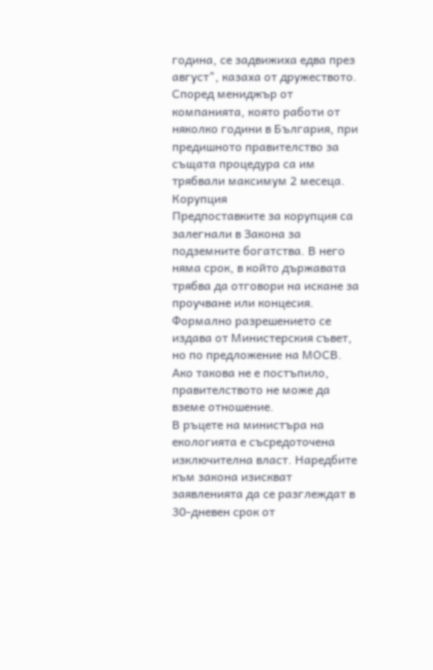година, се задвижиха едва през август", казаха от дружеството. Според мениджър от компанията, която работи от няколко години в България, при предишното правителство за същата процедура са им трябвали максимум 2 месеца.
Корупция
Предпоставките за корупция са залегнали в Закона за подземните богатства. В него няма срок, в който държавата трябва да отговори на искане за проучване или концесия. Формално разрешението се издава от Министерския съвет, но по предложение на МОСВ. Ако такова не е постъпило, правителството не може да вземе отношение.
В ръцете на министъра на екологията е съсредоточена изключителна власт. Наредбите към закона изискват заявленията да се разглеждат в 30-дневен срок от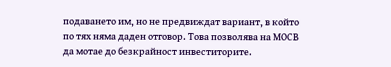подаването им, но не предвиждат вариант, в който по тях няма даден отговор. Това позволява на МОСВ да мотае до безкрайност инвеститорите.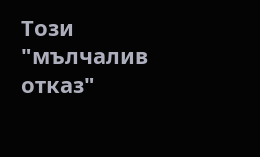Този "мълчалив отказ"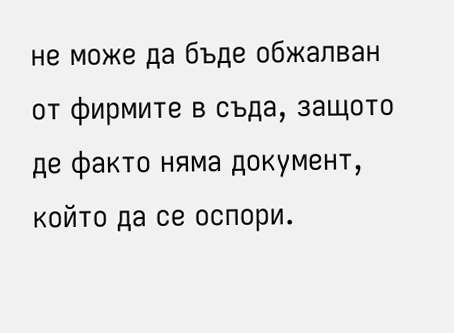не може да бъде обжалван от фирмите в съда, защото де факто няма документ, който да се оспори.